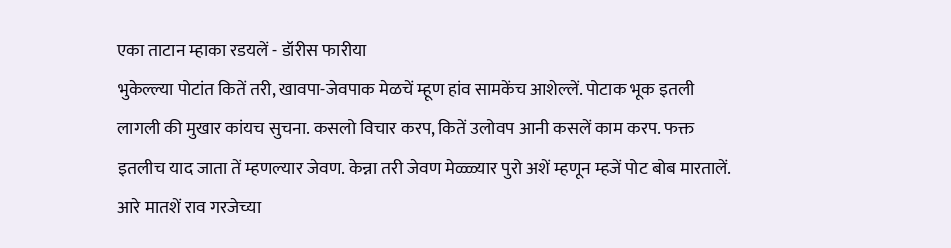एका ताटान म्हाका रडयलें - डॉरीस फारीया
भुकेल्ल्या पोटांत कितें तरी, खावपा-जेवपाक मेळचें म्हूण हांव सामकेंच आशेल्लें. पोटाक भूक इतली लागली की मुखार कांयच सुचना. कसलो विचार करप, कितें उलोवप आनी कसलें काम करप. फक्त इतलीच याद जाता तें म्हणल्यार जेवण. केन्ना तरी जेवण मेळ्ळ्यार पुरो अशें म्हणून म्हजें पोट बोब मारतालें. आरे मातशें राव गरजेच्या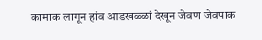कामाक लागून हांव आडखळ्ळां देखून जेवण जेवपाक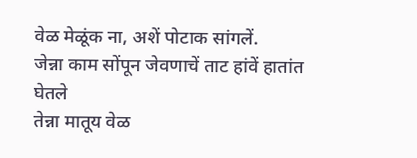वेळ मेळूंक ना, अशें पोटाक सांगलें.
जेन्ना काम सोंपून जेवणाचें ताट हांवें हातांत घेतले
तेन्ना मातूय वेळ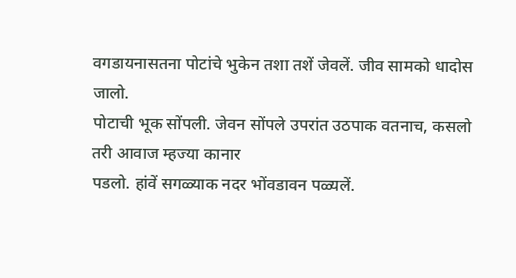वगडायनासतना पोटांचे भुकेन तशा तशें जेवलें. जीव सामको धादोस जालो.
पोटाची भूक सोंपली. जेवन सोंपले उपरांत उठपाक वतनाच, कसलो तरी आवाज म्हज्या कानार
पडलो. हांवें सगळ्याक नदर भोंवडावन पळ्यलें.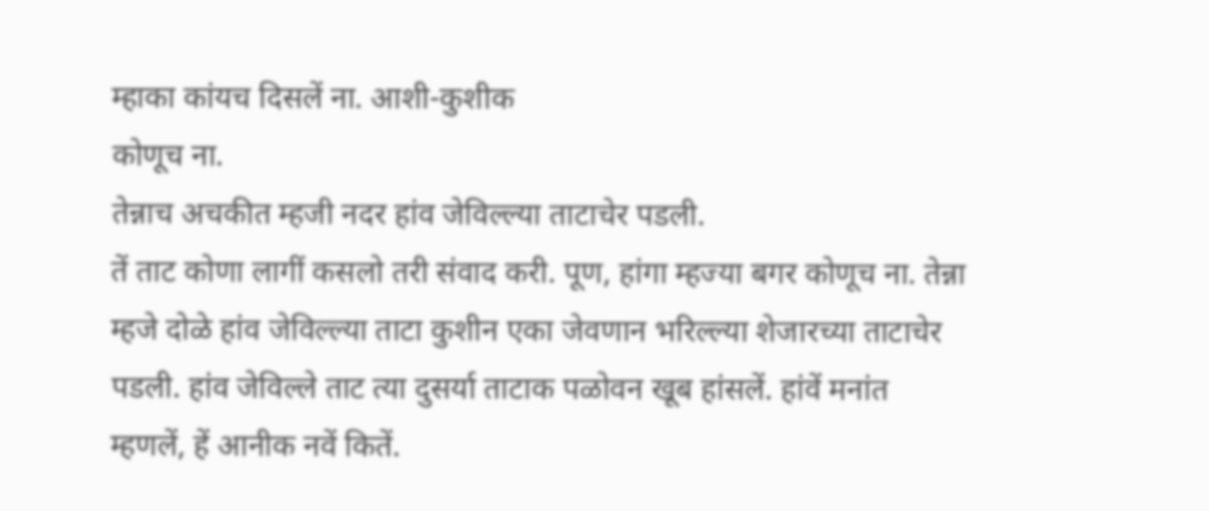म्हाका कांयच दिसलें ना. आशी-कुशीक
कोणूच ना.
तेन्नाच अचकीत म्हजी नदर हांव जेविल्ल्या ताटाचेर पडली.
तें ताट कोणा लागीं कसलो तरी संवाद करी. पूण, हांगा म्हज्या बगर कोणूच ना. तेन्ना
म्हजे दोळे हांव जेविल्ल्या ताटा कुशीन एका जेवणान भरिल्ल्या शेजारच्या ताटाचेर
पडली. हांव जेविल्ले ताट त्या दुसर्या ताटाक पळोवन खूब हांसलें. हांवें मनांत
म्हणलें, हें आनीक नवें कितें.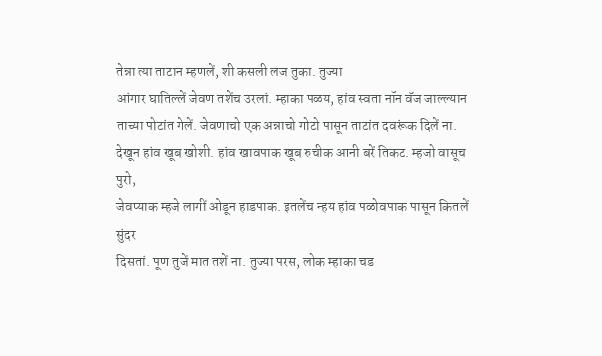तेन्ना त्या ताटान म्हणलें, शी कसली लज तुका. तुज्या
आंगार घातिल्लें जेवण तशेंच उरलां. म्हाका पळय, हांव स्वता नॉन वॅज जाल्ल्यान
ताच्या पोटांत गेलें. जेवणाचो एक अन्नाचो गोटो पासून ताटांत दवरूंक दिलें ना.
देखून हांव खूब खोशी. हांव खावपाक खूब रुचीक आनी बरें तिकट. म्हजो वासूच पुरो,
जेवप्याक म्हजे लागीं ओडून हाडपाक. इतलेंच न्हय हांव पळोवपाक पासून कितलें सुंदर
दिसतां. पूण तुजें मात तशें ना. तुज्या परस, लोक म्हाका चड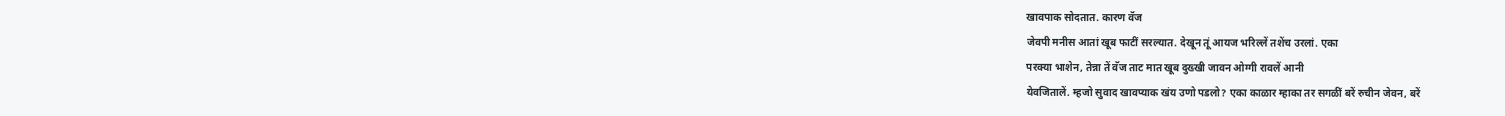खावपाक सोदतात. कारण वॅज
जेवपी मनीस आतां खूब फाटीं सरल्यात. देखून तूं आयज भरिल्लें तशेंच उरलां. एका
परक्या भाशेन, तेन्ना तें वॅज ताट मात खूब दुख्खी जावन ओग्गी रावलें आनी
येवजितालें. म्हजो सुवाद खावप्याक खंय उणो पडलो? एका काळार म्हाका तर सगळीं बरें रुचीन जेवन, बरें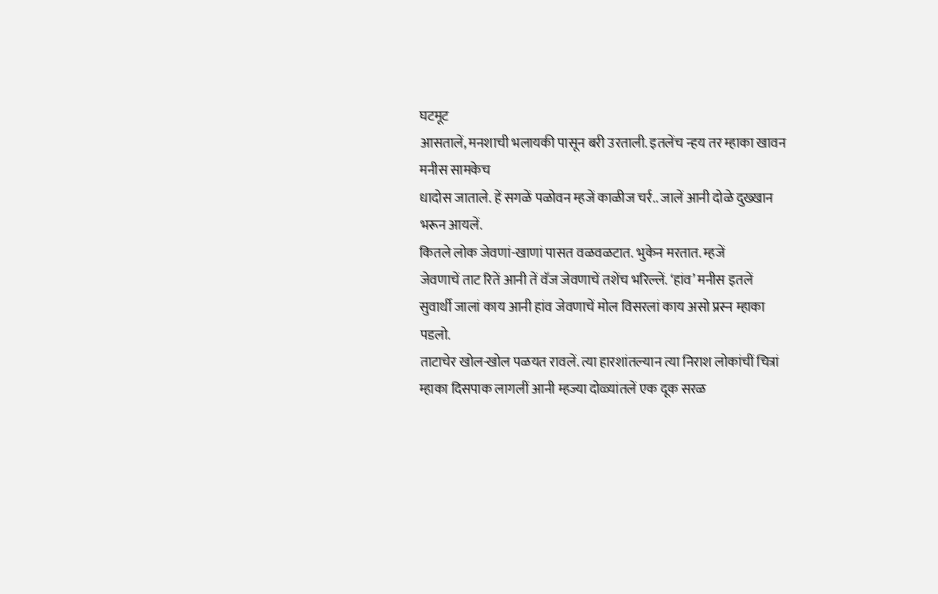घटमूट
आसतालें, मनशाची भलायकी पासून बरी उरताली. इतलेंच न्हय तर म्हाका खावन मनीस सामकेच
धादोस जाताले. हें सगळें पळोवन म्हजें काळीज चर्र.. जालें आनी दोळे दुख्खान भरून आयलें.
कितले लोक जेवणां-खाणां पासत वळवळटात. भुकेन मरतात. म्हजें
जेवणाचें ताट रितें आनी तें वॅज जेवणाचें तशेंच भरिल्लें. ‘हांव’ मनीस इतलें
सुवार्थी जालां काय आनी हांव जेवणाचें मोल विसरलां काय असो प्रस्न म्हाका पडलो.
ताटाचेर खोल-खोल पळयत रावलें. त्या हारशांतल्यान त्या निराश लोकांचीं चित्रां
म्हाका दिसपाक लागलीं आनी म्हज्या दोळ्यांतलें एक दूक सरळ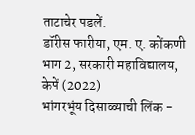ताटाचेर पडलें.
डॉरीस फारीया, एम. ए. कोंकणी भाग 2, सरकारी महाविद्यालय, केपें (2022)
भांगरभूंय दिसाळ्याची लिंक -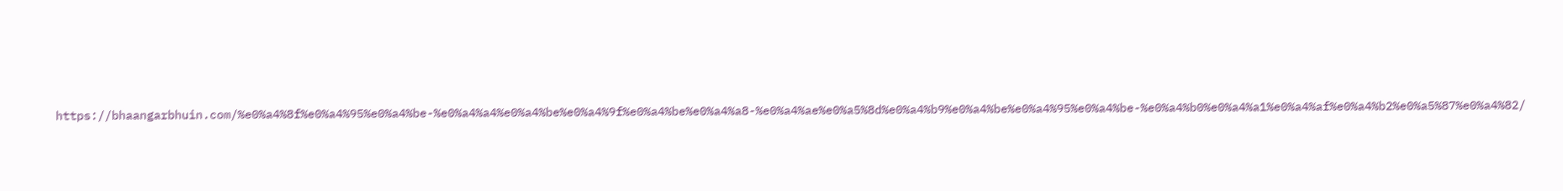https://bhaangarbhuin.com/%e0%a4%8f%e0%a4%95%e0%a4%be-%e0%a4%a4%e0%a4%be%e0%a4%9f%e0%a4%be%e0%a4%a8-%e0%a4%ae%e0%a5%8d%e0%a4%b9%e0%a4%be%e0%a4%95%e0%a4%be-%e0%a4%b0%e0%a4%a1%e0%a4%af%e0%a4%b2%e0%a5%87%e0%a4%82/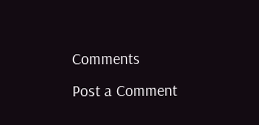Comments
Post a Comment